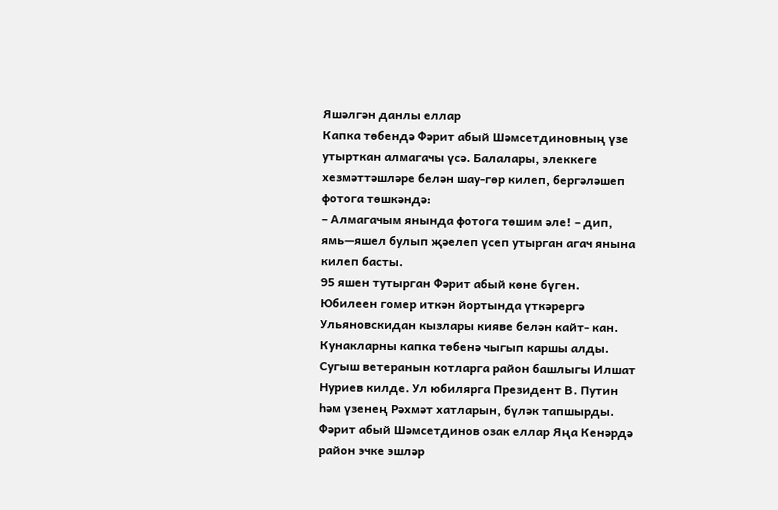Яшәлгән данлы еллар
Капка төбендә Фәрит абый Шәмсетдиновның үзе утырткан алмагачы үсә. Балалары, элеккеге хезмәттәшләре белән шау-гөр килеп, бергәләшеп фотога төшкәндә:
– Алмагачым янында фотога төшим әле! – дип, ямь—яшел булып җәелеп үсеп утырган агач янына килеп басты.
95 яшен тутырган Фәрит абый көне бүген. Юбилеен гомер иткән йортында үткәрергә Ульяновскидан кызлары кияве белән кайт- кан. Кунакларны капка төбенә чыгып каршы алды. Сугыш ветеранын котларга район башлыгы Илшат Нуриев килде. Ул юбилярга Президент В. Путин һәм үзенең Рәхмәт хатларын, бүләк тапшырды.
Фәрит абый Шәмсетдинов озак еллар Яңа Кенәрдә район эчке эшләр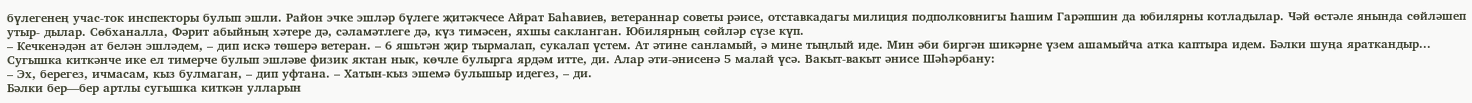бүлегенең учас-ток инспекторы булып эшли. Район эчке эшләр бүлеге җитәкчесе Айрат Баһавиев, ветераннар советы рәисе, отставкадагы милиция подполковнигы Һашим Гарәпшин да юбилярны котладылар. Чәй өстәле янында сөйләшеп утыр- дылар. Сөбханалла, Фәрит абыйның хәтере дә, сәламәтлеге дә, күз тимәсен, яхшы сакланган. Юбилярның сөйләр сүзе күп.
– Кечкенәдән ат белән эшләдем, – дип искә төшерә ветеран. – 6 яшьтән җир тырмалап, сукалап үстем. Ат әтине санламый, ә мине тыңлый иде. Мин әби биргән шикәрне үзем ашамыйча атка каптыра идем. Бәлки шуңа яраткандыр...
Сугышка киткәнче ике ел тимерче булып эшләве физик яктан нык, көчле булырга ярдәм итте, ди. Алар әти-әнисенә 5 малай үсә. Вакыт-вакыт әнисе Шәһәрбану:
– Эх, берегез, ичмасам, кыз булмаган, – дип уфтана. – Хатын-кыз эшемә булышыр идегез, – ди.
Бәлки бер—бер артлы сугышка киткән улларын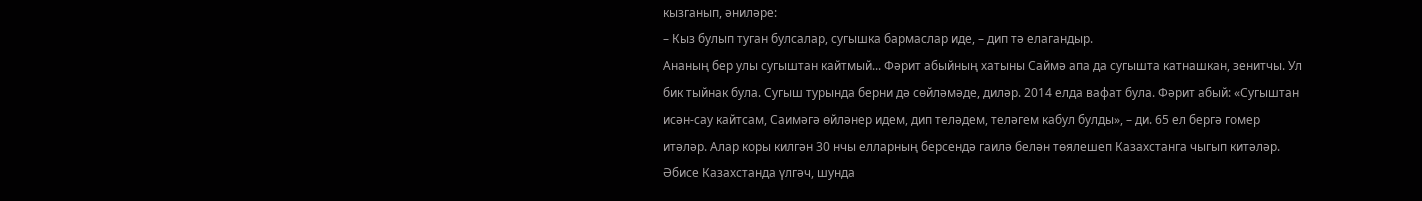кызганып, әниләре:
– Кыз булып туган булсалар, сугышка бармаслар иде, – дип тә елагандыр.
Ананың бер улы сугыштан кайтмый... Фәрит абыйның хатыны Саймә апа да сугышта катнашкан, зенитчы. Ул бик тыйнак була. Сугыш турында берни дә сөйләмәде, диләр. 2014 елда вафат була. Фәрит абый: «Сугыштан исән-сау кайтсам, Саимәгә өйләнер идем, дип теләдем, теләгем кабул булды», – ди. 65 ел бергә гомер итәләр. Алар коры килгән 30 нчы елларның берсендә гаилә белән төялешеп Казахстанга чыгып китәләр. Әбисе Казахстанда үлгәч, шунда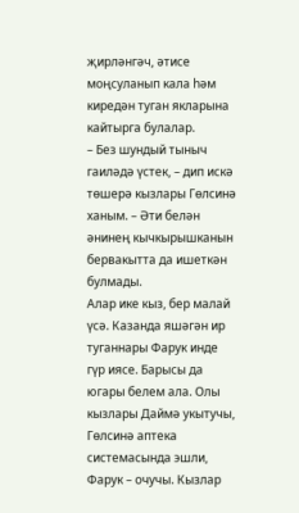җирләнгәч, әтисе моңсуланып кала һәм киредән туган якларына кайтырга булалар.
– Без шундый тыныч гаиләдә үстек, – дип искә төшерә кызлары Гөлсинә ханым. – Әти белән әнинең кычкырышканын бервакытта да ишеткән булмады.
Алар ике кыз, бер малай үсә. Казанда яшәгән ир туганнары Фарук инде гүр иясе. Барысы да югары белем ала. Олы кызлары Даймә укытучы, Гөлсинә аптека системасында эшли, Фарук – очучы. Кызлар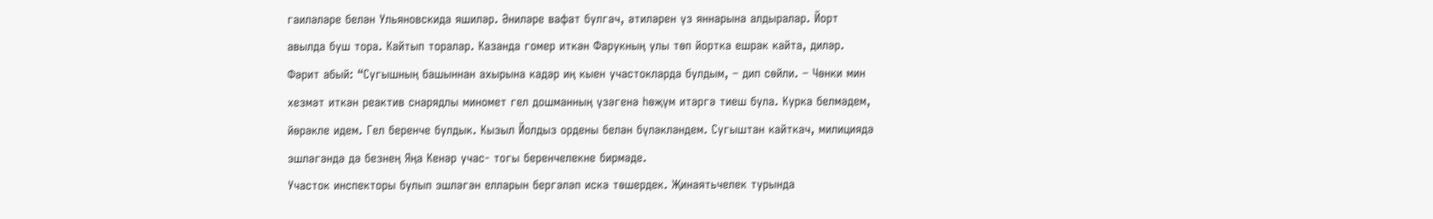гаиләләре белән Ульяновскида яшиләр. Әниләре вафат булгач, әтиләрен үз яннарына алдыралар. Йорт авылда буш тора. Кайтып торалар. Казанда гомер иткән Фарукның улы төп йортка ешрак кайта, диләр.
Фәрит абый: “Сугышның башыннан ахырына кадәр иң кыен участокларда булдым, – дип сөйли. – Чөнки мин хезмәт иткән реактив снарядлы миномет гел дошманның үзәгенә һөҗүм итәргә тиеш була. Курка белмәдем, йөрәкле идем. Гел беренче булдык. Кызыл Йолдыз ордены белән бүләкләндем. Сугыштан кайткач, милициядә эшләгәндә дә безнең Яңа Кенәр учас- тогы беренчелекне бирмәде.
Участок инспекторы булып эшләгән елларын бергәләп искә төшердек. Җинаятьчелек турында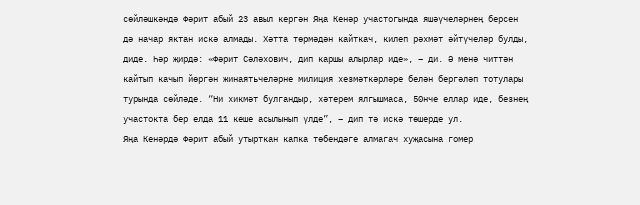сөйләшкәндә Фәрит абый 23 авыл кергән Яңа Кенәр участогында яшәүчеләрнең берсен дә начар яктан искә алмады. Хәтта төрмәдән кайткач, килеп рәхмәт әйтүчеләр булды, диде. Һәр җирдә: «Фәрит Сәләхович, дип каршы алырлар иде», – ди. Ә менә читтән кайтып качып йөргән жинаятьчеләрне милиция хезмәткәрләре белән бергәләп тотулары турында сөйләде. “Ни хикмәт булгандыр, хәтерем ялгышмаса, 50нче еллар иде, безнең участокта бер елда 11 кеше асылынып үлде”, – дип тә искә төшерде ул.
Яңа Кенәрдә Фәрит абый утырткан капка төбендәге алмагач хуҗасына гомер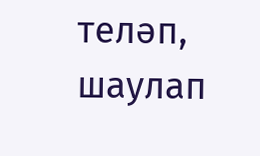теләп, шаулап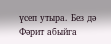үсеп утыра. Без дә Фәрит абыйга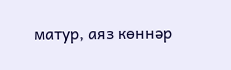матур, аяз көннәр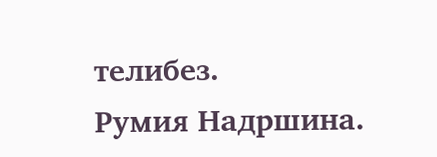телибез.
Румия Надршина.